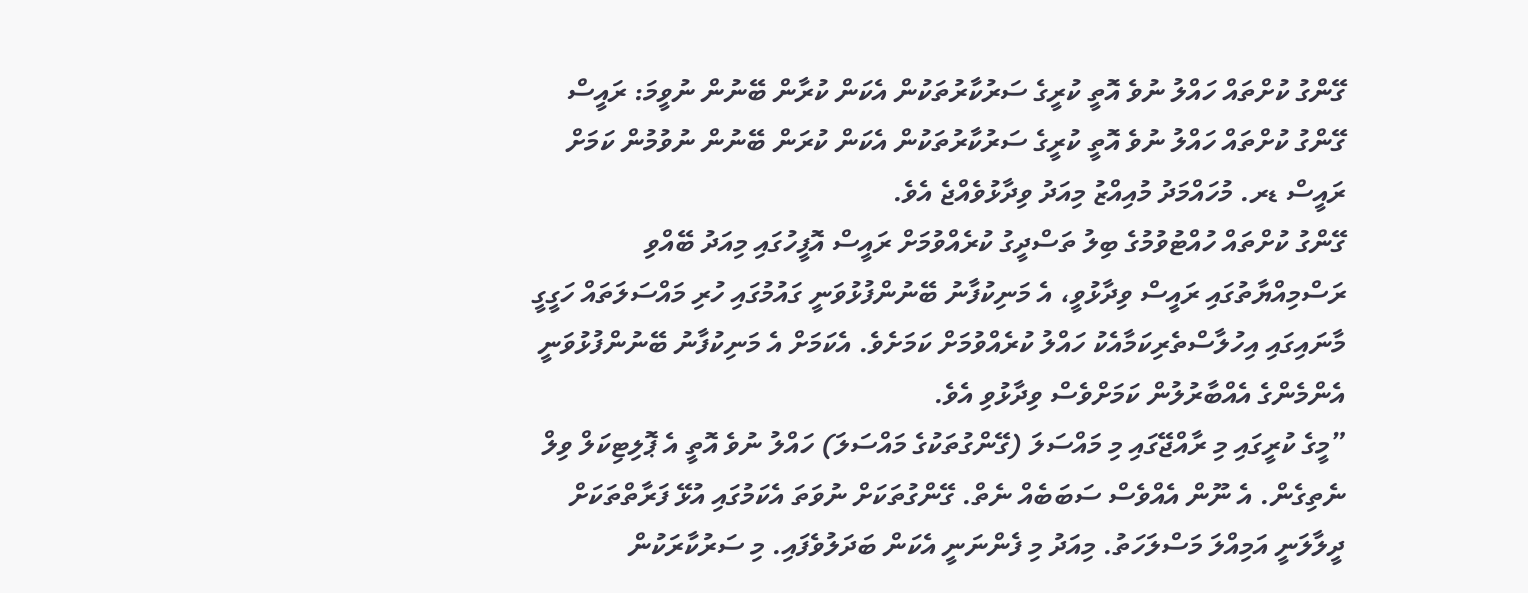ގޭންގު ކުށްތައް ހައްލު ނުވެ އޮތީ ކުރީގެ ސަރުކާރުތަކުން އެކަން ކުރާން ބޭނުން ނުވީމަ: ރައީސް
ގޭންގު ކުށްތައް ހައްލު ނުވެ އޮތީ ކުރީގެ ސަރުކާރުތަކުން އެކަން ކުރަން ބޭނުން ނުވުމުން ކަމަށް ރައީސް ޑރ. މުހައްމަދު މުއިއްޒު މިއަދު ވިދާޅުވެއްޖެ އެވެ.
ގޭންގު ކުށްތައް ހުއްޓުވުމުގެ ބިލު ތަސްދީގު ކުރެއްވުމަށް ރައީސް އޮފީހުގައި މިއަދު ބޭއްވި ރަސްމިއްޔާތުގައި ރައީސް ވިދާޅުވީ، އެ މަނިކުފާނު ބޭނުންފުޅުވަނީ ގައުމުގައި ހުރި މައްސަލަތައް ހަގީގީ މާނައިގައި އިހުލާސްތެރިކަމާއެކު ހައްލު ކުރެއްވުމަށް ކަމަށެވެ. އެކަމަށް އެ މަނިކުފާނު ބޭނުންފުޅުވަނީ އެންމެންގެ އެއްބާރުލުން ކަމަށްވެސް ވިދާޅުވި އެވެ.
”މީގެ ކުރީގައި މި ރާއްޖޭގައި މި މައްސަލަ (ގޭންގުތަކުގެ މައްސަލަ) ހައްލު ނުވެ އޮތީ އެ ޕޮލިޓިކަލް ވިލް ނެތިގެން. އެ ނޫން އެއްވެސް ސަބަބެއް ނެތް. ގޭންގުތަކަށް ނުވަތަ އެކަމުގައި އުޅޭ ފަރާތްތަކަށް ދީލާލަނީ އަމިއްލަ މަސްލަހަތު. މިއަދު މި ފެންނަނީ އެކަން ބަދަލުވެފައި. މި ސަރުކާރަކުން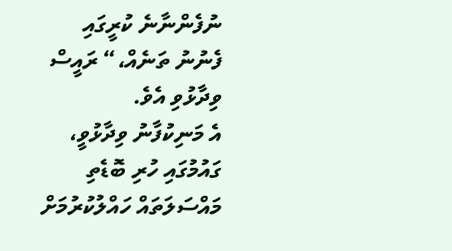ނުފެންނާނެ ކުރީގައި ފެނުނު ތަނެއް،“ ރައީސް ވިދާޅުވި އެވެ.
އެ މަނިކުފާނު ވިދާޅުވީ، ގައުމުގައި ހުރި ބޮޑެތި މައްސަލަތައް ހައްލުކުރުމަށް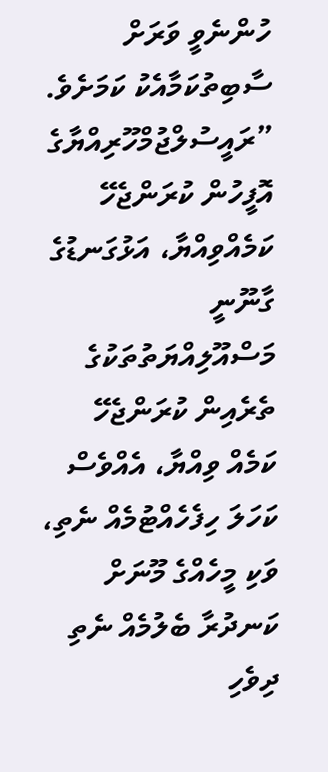ހުންނެވީ ވަރަށް ސާބިތުކަމާއެކު ކަމަށެވެ.
”ރައީސުލްޖުމްހޫރިއްޔާގެ އޮފީހުން ކުރަންޖެހޭ ކަމެއްވިއްޔާ، އަޅުގަނޑުގެ ގާނޫނީ މަސްއޫލިއްޔަތުތަކުގެ ތެރެއިން ކުރަންޖެހޭ ކަމެއް ވިއްޔާ، އެއްވެސް ކަހަލަ ހިފެހެއްޓުމެއް ނެތި، ވަކި މީހެއްގެ މޫނަށް ކަނދުރާ ބެލުމެއް ނެތި ދިވެހި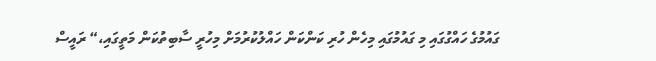ގައުމުގެ ހައްގުގައި މި ގައުމުގައި މިހެން ހުރި ކަންކަން ހައްލުކުރުމަށް މިހުރީ ސާބިތުކަން މަތީގައި،“ ރައީސް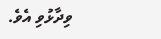ވިދާޅުވި އެވެ.